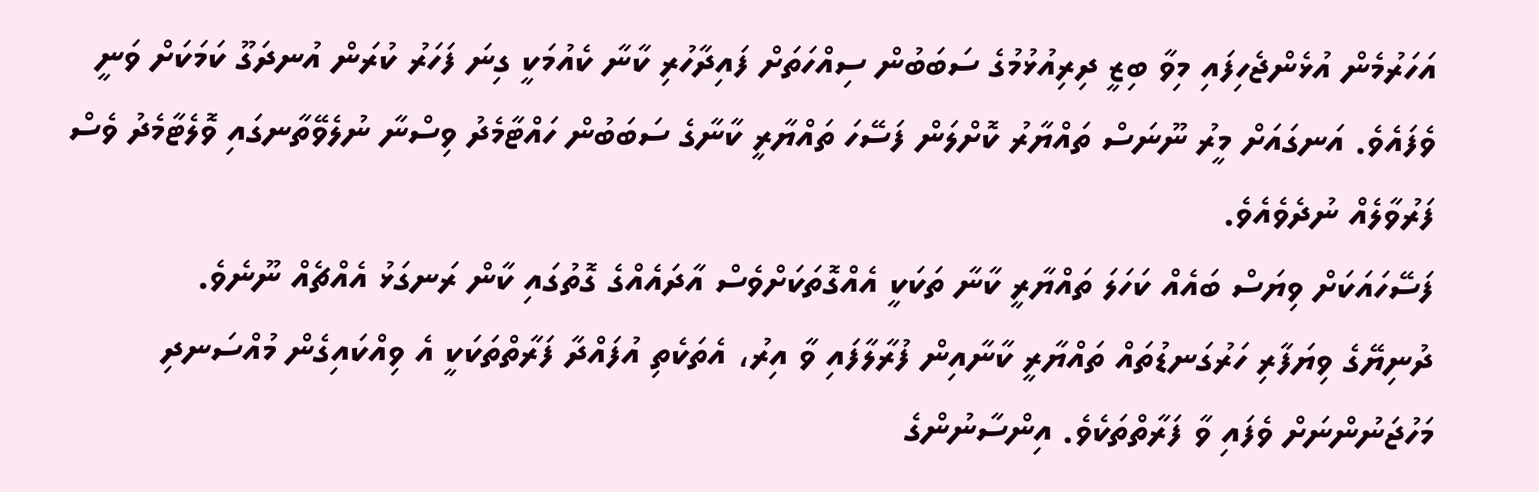އަހަރުމެން އުޅެންޖެހިފައި މިވާ ބިޒީ ދިރިއުޅުމުގެ ސަބަބުން ސިއްހަތަށް ފައިދާހުރި ކާނާ ކެއުމަކީ ގިނަ ފަހަރު ކުރަން އުނދަގޫ ކަމަކަށް ވަނީ ވެފައެވެ. އަނގައަށް މީރު ނޫނަސް ތައްޔާރު ކޮށްލަން ފަސޭހަ ތައްޔާރީ ކާނާގެ ސަބަބުން ހައްޓާމެދު ވިސްނާ ނުލެވޭތާނގައި ވޮލެޓާމެދު ވެސް ފަރުވާލެއް ނުދެވެއެވެ.
ފަސޭހައަކަށް ވިޔަސް ބައެއް ކަހަލަ ތައްޔާރީ ކާނާ ތަކަކީ އެއްގޮތަކަށްވެސް އާދައެއްގެ ގޮތުގައި ކާން ރަނގަޅު އެއްޗެއް ނޫނެވެ.
ދުނިޔޭގެ ވިޔަފާރި ހަރުގަނޑުތައް ތައްޔާރީ ކާނާއިން ފުރާލާފައި ވާ އިރު، އެތަކެތި އުފައްދާ ފަރާތްތަކަކީ އެ ވިއްކައިގެން މުއްސަނދި މަހުޖަނުންނަށް ވެފައި ވާ ފަރާތްތަކެވެ. އިންސާނުންގެ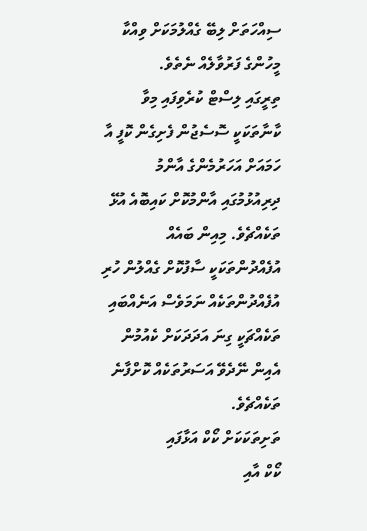ސިއްހަތަށް ލިބޭ ގެއްލުމަކަށް ވިއްކާ މީހުންގެ ފަރުވާލެއް ނެތެވެ.
ތިރީގައި ލިސްޓް ކުރެވިފައި މިވާ ކާނާތަކަކީ ސޮސެޖުން ފެށިގެން ކޮފީ އާ ހަމައަށް އަހަރުމެންގެ އާންމު ދިރިއުޅުމުގައި އާންމުކޮށް ކައިބޮއެ އުޅޭ ތަކެއްޗެވެ. މިއިން ބައެއް އުފެއްދުންތަކަކީ ސާފުކޮށް ގެއްލުން ހުރި އުފެއްދުންތަކެއް ނަމަވެސް އަނެއްބައި ތަކެއްޗަކީ ގިނަ އަދަދަކަށް ކެއުމުން އެއިން ނޭދެވޭ އަސަރުތަކެއް ކޮށްފާނެ ތަކެއްޗެވެ.
ތަށިތަކަކަށް ކޯކް އަޅާފައި
ކޯކް އާއި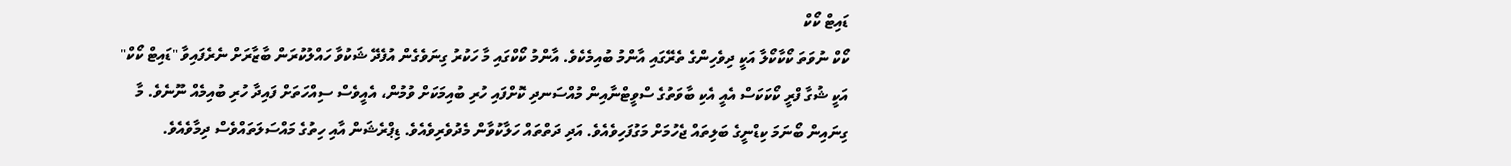ޑައިޓް ކޯކް
ކޯކް ނުވަތަ ކޯކާކޯލާ އަކީ ދިވެހިންގެ ތެރޭގައި އާންމު ބުއިމެކެވެ. އާންމު ކޯކްގައި މާ ހަކުރު ގިނަވެގެން އުފެދޭ ޝަކުވާ ހައްލުކުރަން ބާޒާރަށް ނެރެފައިވާ "ޑައިޓް ކޯކް" އަކީ ޝުގާ ފްރީ ކޯކަކަސް އެއީ އެކި ބާވަތުގެ ސްވީޓްނާއިން މުއްސަނދި ކޮށްފައި ހުރި ބުއިމަކަށް ވުމުން، އެއީވެސް ސިއްހަތަށް ފައިދާ ހުރި ބުއިމެއް ނޫނެވެ. މާ ގިނައިން ބޯނަމަ ކިޑްނީގެ ބަލިތައް ޖެހުމަށް މަގުފަހިވެއެވެ. އަދި ދަތްތައް ހަލާކުވާން މެދުވެރިވެއެވެ. ޑިޕްރެޝަން އާއި ހިތުގެ މައްސަލަތައްވެސް ދިމާވެއެވެ.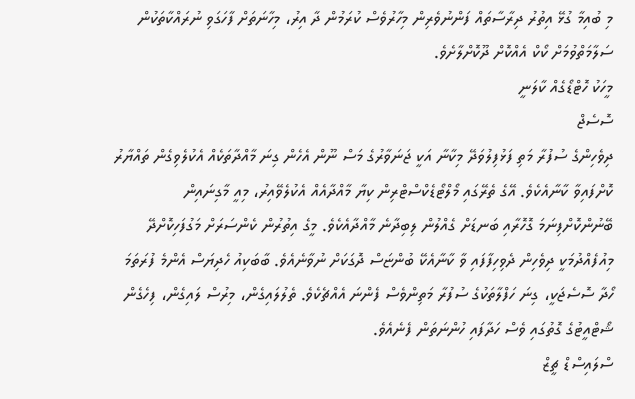މި ބުއިމާ ގުޅޭ އިތުރު ދިރާސާތައް ފަންނުވެރިން މިހާރުވެސް ކުރަމުން ދާ އިރު، މިހާނަތަށް ފާހަގަވި ނުރައްކާތަކުން ސަލާމަތްވުމަށް ކޯކް އެއްކޮށް ދޫކޮށްލާށެވެ.
މީހަކު ހޮޓްޑޯގެއް ކާލަނީ
ސޮސެޖް
ދިވެހިންގެ ސުފުރާ މަތި ފަޅުފިލުވަދޭ މިކާނާ އަކީ ޖަނަވާރުގެ މަސް ނޫން އެހެން ގިނަ މާއްދާތަކެއް އެކުލެވިގެން ތައްޔާރު ކޮށްފައިވާ ކާނާއެކެވެ. އޭގެ ތެރޭގައި މޯލްޓޯޑެކްސްޓްރިން ކިޔާ މާއްދާއެއް އެކުލެވޭއިރު، މިއީ މާގިނައިން ބޭނުންކޮށްފިނަމަ ގޮހޮރާއި ބަނޑަށް ގެއްލުން ލިބިދާނެ މާއްދާއެކެވެ. މީގެ އިތުރުން ކެންސަރަށް މަގުފަހިކޮށްދޭ މިއުފެއްދުމަކީ ދިވެހިން ދެވިހިފާފައި ވާ ކާނާއެކޭ ބުންޏަސް ދޮގަކަށް ނުވާނެއެވެ. ބާބަކިއު ހެދިޔަސް އެންމެ ފުރަތަމަ ހޯދާ ސޮސެޖަކީ، ގިނަ ހަފްލާތަކުގެ ސުފުރާ މަތިންވެސް ފެންނަ އެއްޗެކެވެ. ތެލުލައިގެން، މިރުސް ލައިގެން، ފިހެގެން ޝޯޓްއީޓުގެ ގޮތުގައި ވެސް ހަދާފައި ހުންނަތަން ފެނެއެވެ.
ސްލައިސްޑް ޗީޒް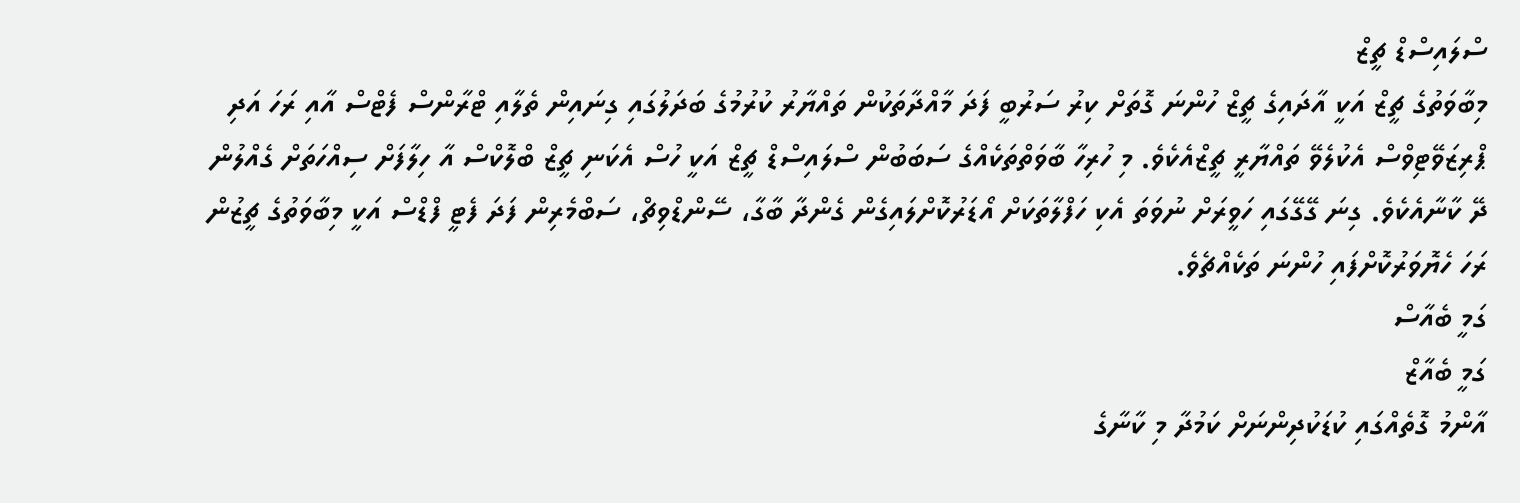ސްލައިސްޑް ޗީޒް
މިބާވަތުގެ ޗީޒް އަކީ އާދައިގެ ޗީޒް ހުންނަ ގޮތަށް ކިރު ސަރުބީ ފަދަ މާއްދާތަކުން ތައްޔާރު ކުރުމުގެ ބަދަލުގައި ގިނައިން ތެލާއި ޓްރާންސް ފެޓްސް އާއި ރަހަ އަދި ޕްރިޒަވޭޓިވްސް އެކުލެވޭ ތައްޔާރީ ޗީޒްއެކެވެ. މި ހުރިހާ ބާވަތްތަކެއްގެ ސަބަބުން ސްލައިސްޑް ޗީޒް އަކީ ހުސް އެކަނި ޗީޒް ބްލޮކްސް އާ ހިލާފަށް ސިއްހަތަށް ގެއްލުން ދޭ ކާނާއެކެވެ. ގިނަ ގޭގޭގައި ހަވީރަށް ނުވަތަ އެކި ހަފްލާތަކަށް އޯޑަރުކޮށްލައިގެން ގެންދާ ބާގާ، ސޭންޑްވިޗް، ސަބްމެރިން ފަދަ ފެޓީ ފްޑްސް އަކީ މިބާވަތުގެ ޗީޒުން ރަހަ ހެޔޮވަރުކޮށްފައި ހުންނަ ތަކެއްޗެވެ.
ގަމީ ބެއާސް
ގަމީ ބެއާޒް
އާންމު ގޮތެއްގައި ކުޑަކުދިންނަށް ކަމުދާ މި ކާނާގެ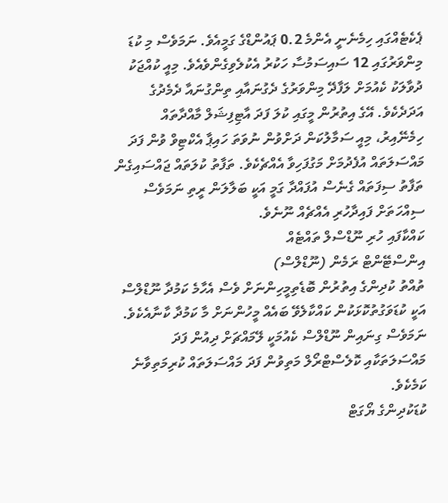ޕެކެޓެއްގައި ހިމެނެނީ އެންމެ 0.2 ޕައުންޑްގެ ގަމީއެވެ. ނަމަވެސް މި ކުޑަ މިންވަރުގައި 12 ސައިސަމުސާ ހަކުރު އެކުލެވިގެންވެއެވެ. މިއީ ކުއްޖަކު ދުވާލަކު ކެއުމަށް ލަފާދޭ މިންވަރުގެ ދެގުނައާއި ތިންގުނައާ ދެމެދުގެ އަދަދެކެވެ. އޭގެ އިތުރުން މީގައި ކުލަ ފަދަ އާޓިފިޝަލް މާއްދާތައް ހިމެނޭއިރު، މިއީ ސަމާލުކަން ދަށްވުން ނުވަތަ ހައިޕާ އެކްޓިވް ވުން ފަދަ މައްސަލަތައް އުފެދުމަށް މަގުފަހިވާ އެއްޗެކެވެ. ތަފާތު ކުލަތައް ޖައްސައިގެން ތަފާތު ސިފަތައް ގެނެސް އުފައްދާ ގަމީ އަކީ ބަލާލަން ރީތި ނަމަވެސް ސިއްހަތަށް ފައިދާހުރި އެއްޗެއް ނޫނެވެ.
ކައްކާފައި ހުރި ނޫޑްސްލް ތައްޓެއް
އިންސްޓޭންޓް ރަމެން (ނޫޑްލްސް)
ތުއްތު ކުދިންގެ އިތުރުން ބޮޑެތިމީހިންނަށް ވެސް އެހާމެ ކަމުދާ ނޫޑްލްސް އަކީ ކުޑަވަގުތުކޮޅަކުން ކައްކާލެވޭ ބައެއް މީހުންނަށް މާ ކަމުދާ ކާނާއެކެވެ. ނަމަވެސް ގިނައިން ނޫޑްލްސް ކެއުމަކީ ލޭމައްޗަށް ދިއުން ފަދަ މައްސަލަތަކާއި ކޮލެސްޓްރޯލް މަތިވުން ފަދަ މައްސަލަތައް ކުރިމަތިވާނެ ކަމެކެވެ.
ކުޑަކުދިންގެ ޔޯގަޓް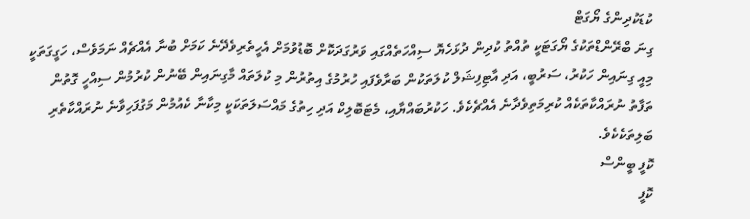ކުޑަކުދިންގެ ޔޯގަޓް
ގިނަ ބްރޭންޑްތަކުގެ ޔޯގަޓަކީ ތުއްތު ކުދިން ދުޅަހެޔޮ ސިއްހަތެއްގައި ވަރުގަދަކޮށް ބޮޑުވުމަށް އެހީތެރިވެދޭނެ ކަމަށް ބުނާ އެއްޗެއް ނަމަވެސް، ހަގީގަތަކީ މިއީ ގިނައިން ހަކުރު، ސަރުބީ، އަދި އާޓިފިޝަލް ކުލަތަކުން ބަރާވެފައި ހުރުމުގެ އިތުރުން މި ކުލަތައް މާގިނައިން ބޭނުން ކުރުމުން ސިއްހީ ގޮތުން ތަފާތު ނުރައްކާތަކެއް ކުރިމަތިވެދާނެ އެއްޗެކެވެ. ހަކުރުބައްޔާއި، މެޓަބޮލިކް އަދި ހިތުގެ މައްސަލަތަކަކީ މިކާނާ ކެއުމުން މަގުފަހިވާނެ ނުރައްކާތެރި ބަލިތަކެކެވެ.
ކޮފީ ބީންސް
ކޮފީ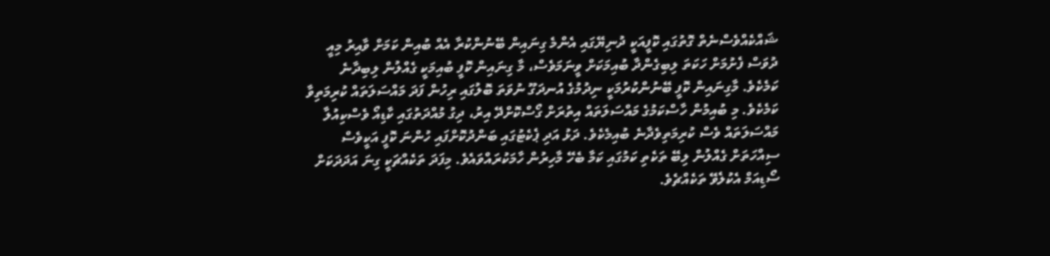ޝައްކެއްވެސްނެތް ގޮތުގައި ކޮފީއަކީ ދުނިޔޭގައި އެންމެ ގިނައިން ބޭނުންކުރާ އެއް ބުއިން ކަމަށް ވާއިރު މިއީ ދުވަސް ފެށުމަށް ހަކަތަ ލިބިގެންދާ ބުއިމަކަށް ވީނަމަވެސް، މާ ގިނައިން ކޮފީ ބުއިމަކީ ގެއްލުން ލިބިދާނެ ކަމެކެވެ. މާގިނައިން ކޮފީ ބޭނުންކުރުމަކީ ނިދުމުގެ އުނދަގޫ ނުވަތަ ބޮލުގައި ރިހުން ފަދަ މައްސަލަތައް ކުރިމަތިވާ ކަމެކެވެ. މި ބުއިމުން ހާސްކަމުގެ މައްސަލަތައް އިތުރަށް ގޯސްކޮށްދޭ އިރު، ދިގު މުއްދަތުގައި ކާޑިއޯ ވެސްކިއުލާ މައްސަލަތައް ވެސް ކުރިމަތިވެދާނެ ބުއިމެކެވެ. ދަޅު އަދި ޕެކެޓުގައި ބަންދުކޮށްފައި ހުންނަ ކޮފީ އަކީވެސް ސިއްހަތަށް ގެއްލުން ލިބޭ ތަކެތި ކަމުގައި ކަމާ ބެހޭ މާހިރުން ހާމަކުރައްވައެވެ. މިފަދަ ތަކެއްޗަކީ ގިނަ އަދަދަކަށް ސޯޑިއަމް އެކުލެވޭ ތަކެއްޗެވެ.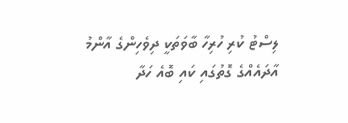ލިސްޓު ކުރި ހުރިހާ ބާވަތަކީ ދިވެހިންގެ އާންމު އާދައެއްގެ ގޮތުގައި ކައި ބޮއެ ހަދާ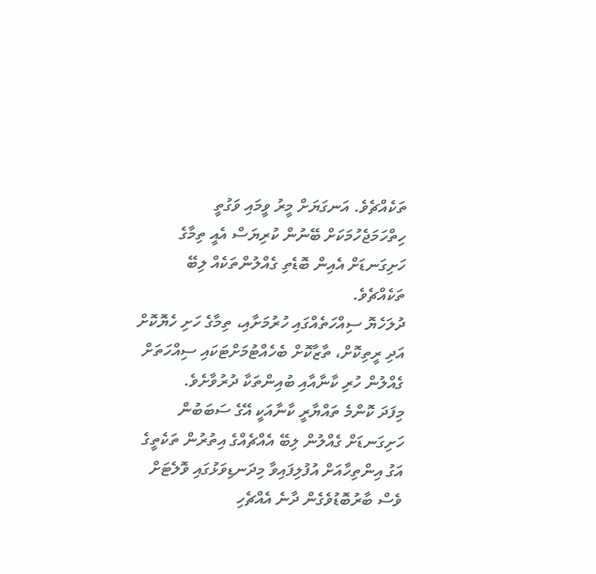ތަކެއްޗެވެ. އަނގަޔަށް މީރު ވީމައި ވަގުތީ ހިތްހަމަޖެހުމަކަށް ބޭނުން ކުރިޔަސް އެއީ ތިމާގެ ހަށިގަނޑަށް އެއިން ބޮޑެތި ގެއްލުންތަކެއް ލިބޭ ތަކެއްޗެވެ.
ދުލަހެޔޮ ސިއްހަތެއްގައި ހުރުމަށާއި، ތިމާގެ ހަށި ހެޔޮކޮށް އަދި ރީތިކޮށް، ތާޒާކޮށް ބެހެއްޓުމަށްޓަކައި ސިއްހަތަށް ގެއްލުން ހުރި ކާނާއާއި ބުއިންތަކާ ދުރުވާށެވެ.
މިފަދަ ކޮންމެ ތައްޔާރީ ކާނާއަކީ އޭގެ ސަބަބުން ހަށިގަނޑަށް ގެއްލުން ލިބޭ އެއްޗެއްގެ އިތުރުން ތަކެތީގެ އަގު އިންތިހާއަށް އުފުލިފައިވާ މިދަނޑިވަޅުގައި ވޮލެޓަށް ވެސް ބާރުބޮޑުވެގެން ދާނެ އެއްޗެހި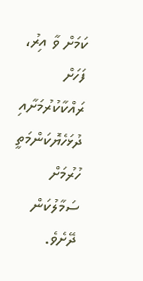ކަމަށް ވާ އިރު، ފަހަށް ރައްކާކުރުމަށާއި ދުޅަހެޔޮކަންމަތީ ހުރުމަށް ސަމާލުކަން ދޭށެވެ.